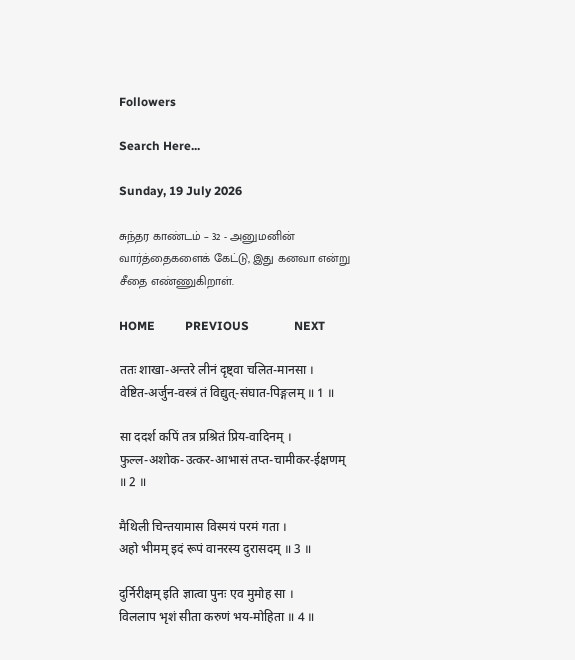Followers

Search Here...

Sunday, 19 July 2026

சுந்தர காண்டம் – 32 - அனுமனின் வார்த்தைகளைக் கேட்டு, இது கனவா என்று சீதை எண்ணுகிறாள்.

HOME          PREVIOUS               NEXT

ततः शाखा-अन्तरे लीनं दृष्ट्वा चलित-मानसा ।
वेष्टित-अर्जुन-वस्त्रं तं विद्युत्-संघात-पिङ्गलम् ॥ 1 ॥

सा ददर्श कपिं तत्र प्रश्रितं प्रिय-वादिनम् ।
फुल्ल-अशोक-उत्कर-आभासं तप्त-चामीकर-ईक्षणम् ॥ 2 ॥

मैथिली चिन्तयामास विस्मयं परमं गता ।
अहो भीमम् इदं रूपं वानरस्य दुरासदम् ॥ 3 ॥

दुर्निरीक्षम् इति ज्ञात्वा पुनः एव मुमोह सा ।
विललाप भृशं सीता करुणं भय-मोहिता ॥ 4 ॥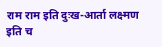राम राम इति दुःख-आर्ता लक्ष्मण इति च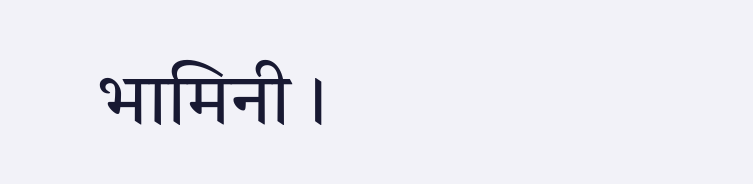भामिनी ।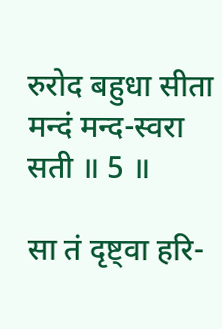रुरोद बहुधा सीता मन्दं मन्द-स्वरा सती ॥ 5 ॥

सा तं दृष्ट्वा हरि-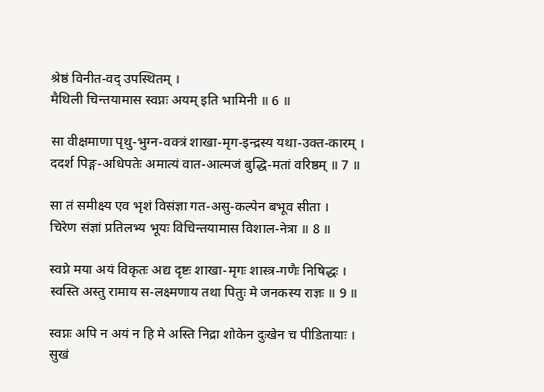श्रेष्ठं विनीत-वद् उपस्थितम् ।
मैथिली चिन्तयामास स्वप्नः अयम् इति भामिनी ॥ 6 ॥

सा वीक्षमाणा पृथु-भुग्न-वक्त्रं शाखा-मृग-इन्द्रस्य यथा-उक्त-कारम् ।
ददर्श पिङ्ग-अधिपतेः अमात्यं वात-आत्मजं बुद्धि-मतां वरिष्ठम् ॥ 7 ॥

सा तं समीक्ष्य एव भृशं विसंज्ञा गत-असु-कल्पेन बभूव सीता ।
चिरेण संज्ञां प्रतिलभ्य भूयः विचिन्तयामास विशाल-नेत्रा ॥ 8 ॥

स्वप्ने मया अयं विकृतः अद्य दृष्टः शाखा-मृगः शास्त्र-गणैः निषिद्धः ।
स्वस्ति अस्तु रामाय स-लक्ष्मणाय तथा पितुः मे जनकस्य राज्ञः ॥ 9 ॥

स्वप्नः अपि न अयं न हि मे अस्ति निद्रा शोकेन दुःखेन च पीडितायाः ।
सुखं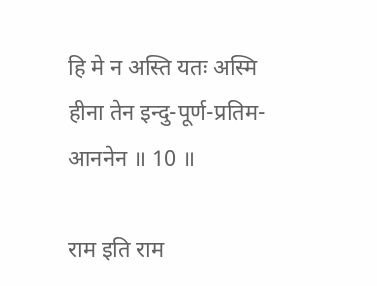हि मे न अस्ति यतः अस्मि हीना तेन इन्दु-पूर्ण-प्रतिम-आननेन ॥ 10 ॥

राम इति राम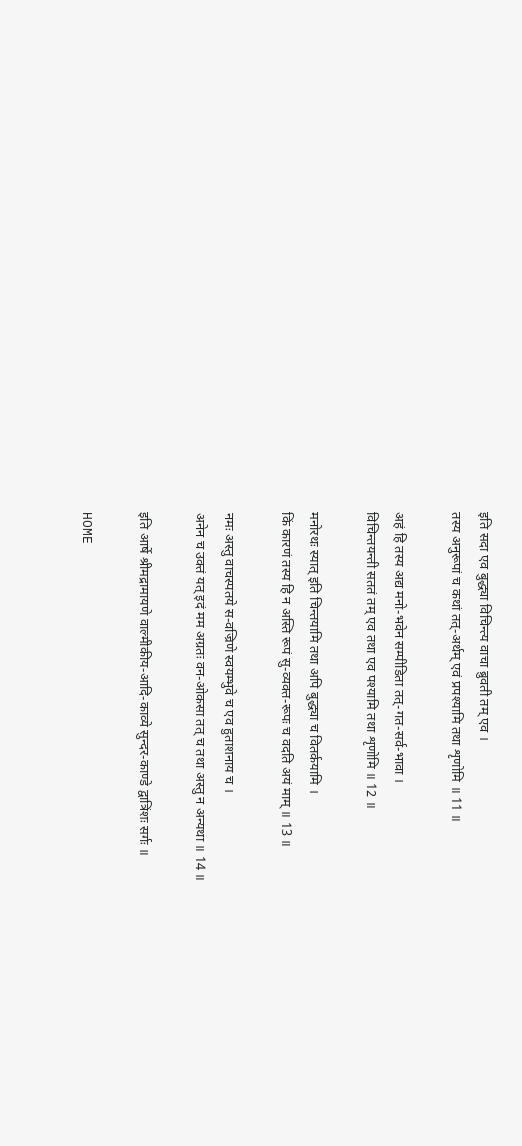इति सदा एव बुद्ध्या विचिन्त्य वाचा ब्रुवती तम् एव ।
तस्य अनुरूपां च कथां तत्-अर्थम् एवं प्रपश्यामि तथा शृणोमि ॥ 11 ॥

अहं हि तस्य अद्य मनो-भवेन सम्पीडिता तत्-गत-सर्व-भावा ।
विचिन्तयन्ती सततं तम् एव तथा एव पश्यामि तथा शृणोमि ॥ 12 ॥

मनोरथः स्यात् इति चिन्तयामि तथा अपि बुद्ध्या च वितर्कयामि ।
किं कारणं तस्य हि न अस्ति रूपं सु-व्यक्त-रूपः च वदति अयं माम् ॥ 13 ॥

नमः अस्तु वाचस्पतये स-वज्रिणे स्वयम्भुवे च एव हुताशनाय च ।
अनेन च उक्तं यत् इदं मम अग्रतः वन-ओकसा तत् च तथा अस्तु न अन्यथा ॥ 14 ॥

इति आर्षे श्रीमद्रामायणे वाल्मीकीय-आदि-काव्ये सुन्दर-काण्डे द्वात्रिंशः सर्गः ॥

HOME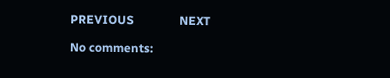PREVIOUS               NEXT

No comments: